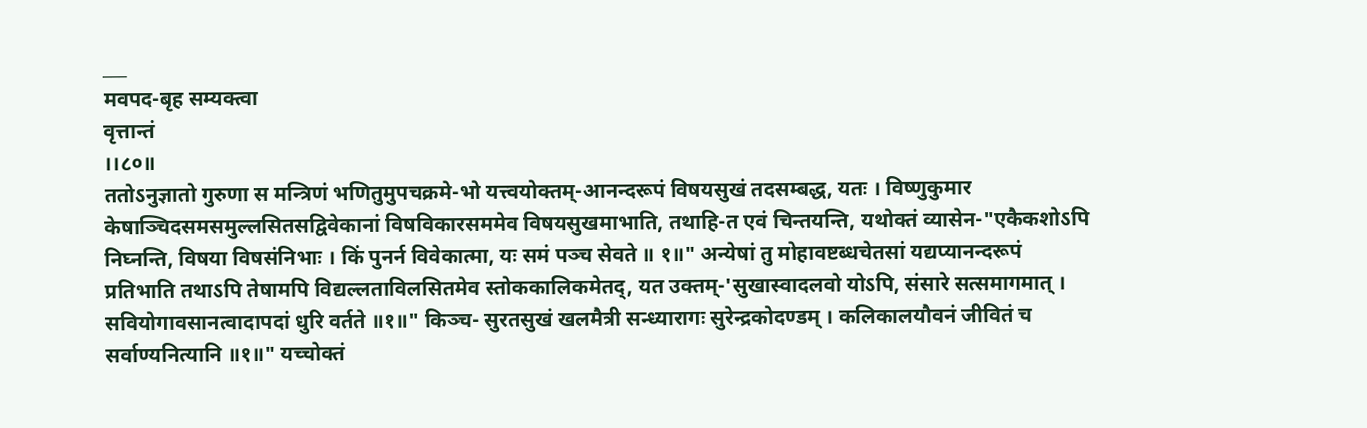___
मवपद-बृह सम्यक्त्वा
वृत्तान्तं
।।८०॥
ततोऽनुज्ञातो गुरुणा स मन्त्रिणं भणितुमुपचक्रमे-भो यत्त्वयोक्तम्-आनन्दरूपं विषयसुखं तदसम्बद्ध, यतः । विष्णुकुमार केषाञ्चिदसमसमुल्लसितसद्विवेकानां विषविकारसममेव विषयसुखमाभाति, तथाहि-त एवं चिन्तयन्ति, यथोक्तं व्यासेन-"एकैकशोऽपि निघ्नन्ति, विषया विषसंनिभाः । किं पुनर्न विवेकात्मा, यः समं पञ्च सेवते ॥ १॥" अन्येषां तु मोहावष्टब्धचेतसां यद्यप्यानन्दरूपं प्रतिभाति तथाऽपि तेषामपि विद्यल्लताविलसितमेव स्तोककालिकमेतद्, यत उक्तम्-'सुखास्वादलवो योऽपि, संसारे सत्समागमात् । सवियोगावसानत्वादापदां धुरि वर्तते ॥१॥" किञ्च- सुरतसुखं खलमैत्री सन्ध्यारागः सुरेन्द्रकोदण्डम् । कलिकालयौवनं जीवितं च सर्वाण्यनित्यानि ॥१॥" यच्चोक्तं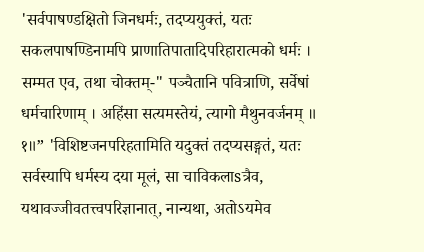'सर्वपाषण्डक्षितो जिनधर्मः, तदप्ययुक्तं, यतः सकलपाषण्डिनामपि प्राणातिपातादिपरिहारात्मको धर्मः । सम्मत एव, तथा चोक्तम्-" पञ्चैतानि पवित्राणि, सर्वेषां धर्मचारिणाम् । अहिंसा सत्यमस्तेयं, त्यागो मैथुनवर्जनम् ॥ १॥” 'विशिष्टजनपरिहतामिति यदुक्तं तदप्यसङ्गतं, यतः सर्वस्यापि धर्मस्य दया मूलं, सा चाविकलाsत्रैव, यथावज्जीवतत्त्वपरिज्ञानात्, नान्यथा, अतोऽयमेव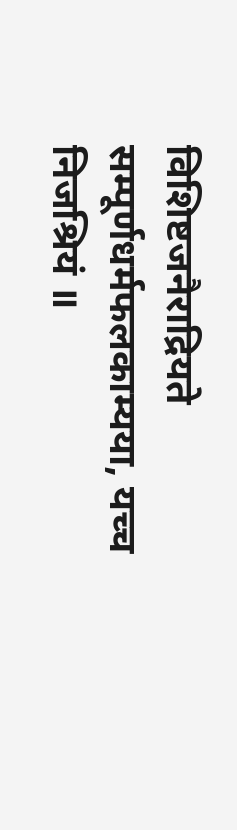विशिष्टजनैराद्रियते सम्पूर्णधर्मफलकाम्यया, यच्च निजश्रियं ॥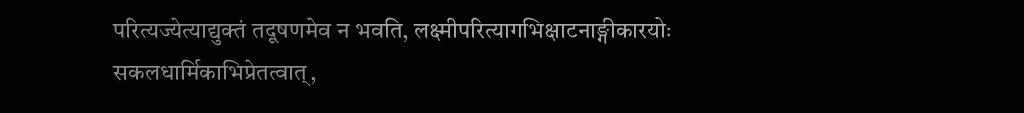परित्यज्येत्याद्युक्तं तदूषणमेव न भवति, लक्ष्मीपरित्यागभिक्षाटनाङ्गीकारयोः सकलधार्मिकाभिप्रेतत्वात्,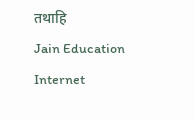तथाहि
Jain Education Internet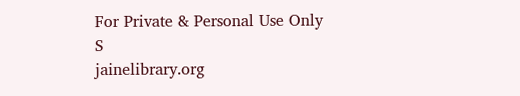For Private & Personal Use Only
S
jainelibrary.org